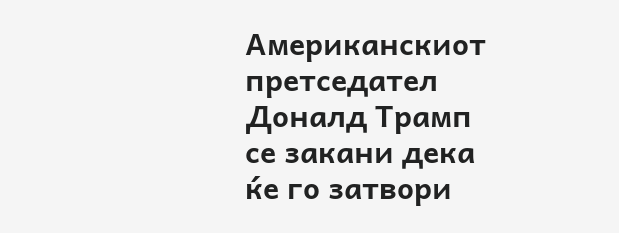Американскиот претседател Доналд Трамп се закани дека ќе го затвори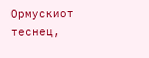Ормускиот теснец,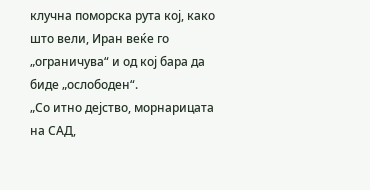клучна поморска рута кој, како што вели, Иран веќе го „ограничува“ и од кој бара да биде „ослободен“.
„Со итно дејство, морнарицата на САД,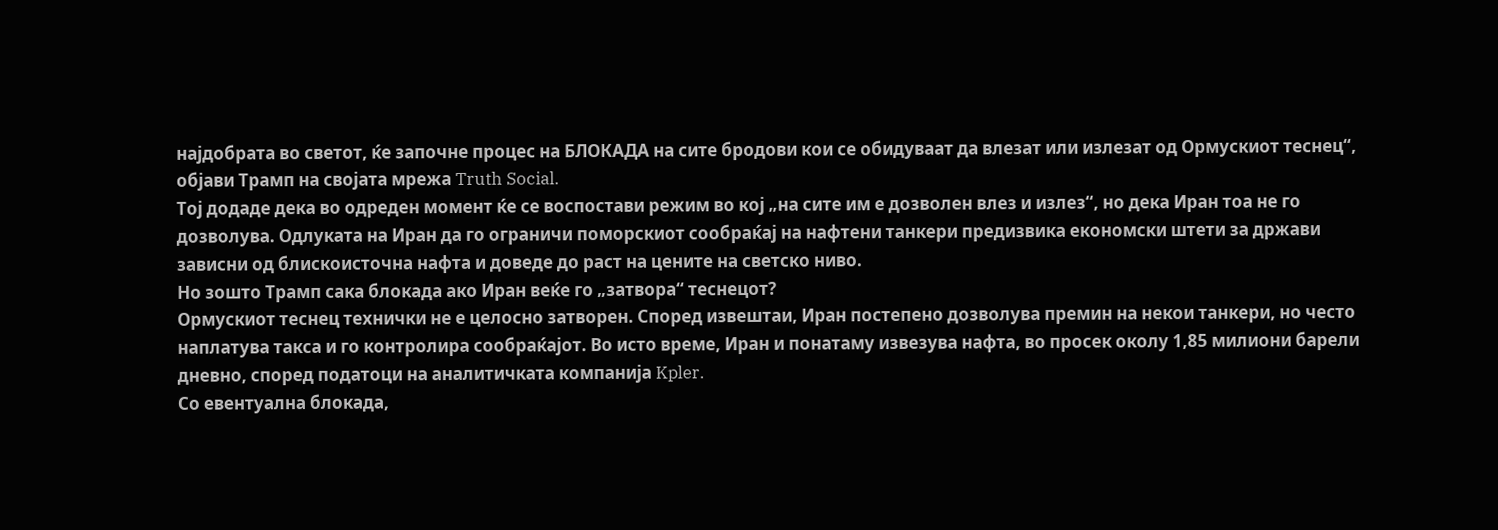најдобрата во светот, ќе започне процес на БЛОКАДА на сите бродови кои се обидуваат да влезат или излезат од Ормускиот теснец“, објави Трамп на својата мрежа Truth Social.
Тој додаде дека во одреден момент ќе се воспостави режим во кој „на сите им е дозволен влез и излез“, но дека Иран тоа не го дозволува. Одлуката на Иран да го ограничи поморскиот сообраќај на нафтени танкери предизвика економски штети за држави зависни од блискоисточна нафта и доведе до раст на цените на светско ниво.
Но зошто Трамп сака блокада ако Иран веќе го „затвора“ теснецот?
Ормускиот теснец технички не е целосно затворен. Според извештаи, Иран постепено дозволува премин на некои танкери, но често наплатува такса и го контролира сообраќајот. Во исто време, Иран и понатаму извезува нафта, во просек околу 1,85 милиони барели дневно, според податоци на аналитичката компанија Kpler.
Со евентуална блокада,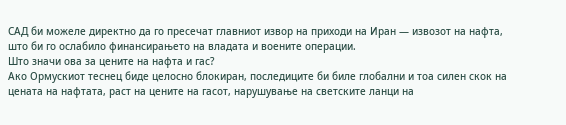САД би можеле директно да го пресечат главниот извор на приходи на Иран — извозот на нафта, што би го ослабило финансирањето на владата и воените операции.
Што значи ова за цените на нафта и гас?
Ако Ормускиот теснец биде целосно блокиран, последиците би биле глобални и тоа силен скок на цената на нафтата, раст на цените на гасот, нарушување на светските ланци на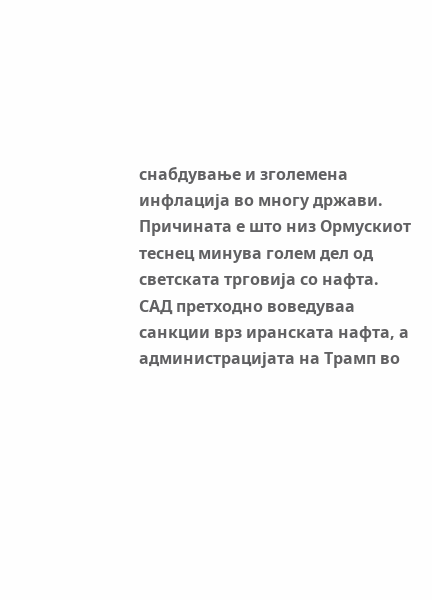снабдување и зголемена инфлација во многу држави.
Причината е што низ Ормускиот теснец минува голем дел од светската трговија со нафта.
САД претходно воведуваа санкции врз иранската нафта, а администрацијата на Трамп во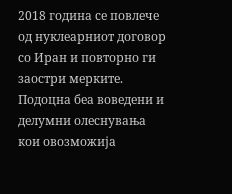2018 година се повлече од нуклеарниот договор со Иран и повторно ги заостри мерките. Подоцна беа воведени и делумни олеснувања кои овозможија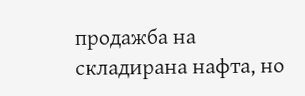продажба на складирана нафта, но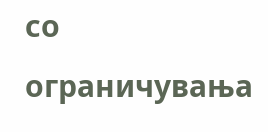со ограничувања